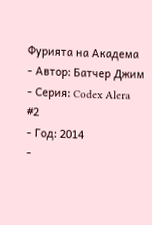Фурията на Академа
- Автор: Батчер Джим
- Серия: Codex Alera #2
- Год: 2014
-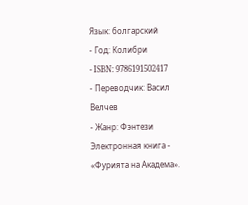Язык: болгарский
- Год: Колибри
- ISBN: 9786191502417
- Переводчик: Васил Велчев
- Жанр: Фэнтези
Электронная книга - «Фурията на Академа».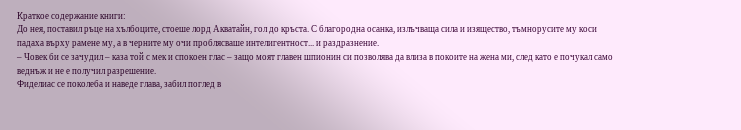Краткое содержание книги:
До нея, поставил ръце на хълбоците, стоеше лорд Акватайн, гол до кръста. С благородна осанка, излъчваща сила и изящество, тъмнорусите му коси падаха върху рамене му, а в черните му очи проблясваше интелигентност... и раздразнение.
– Човек би се зачудил – каза той с мек и спокоен глас – защо моят главен шпионин си позволява да влиза в покоите на жена ми, след като е почукал само веднъж и не е получил разрешение.
Фиделиас се поколеба и наведе глава, забил поглед в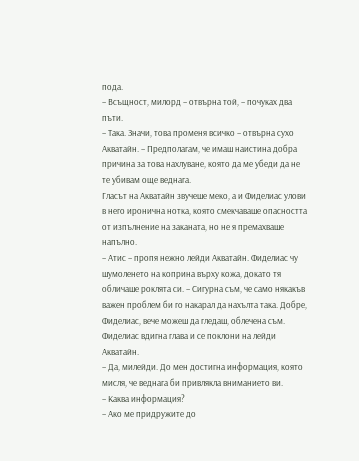пода.
– Всъщност, милорд – отвърна той, – почуках два пъти.
– Така. Значи, това променя всичко – отвърна сухо Акватайн. – Предполагам, че имаш наистина добра причина за това нахлуване, която да ме убеди да не те убивам още веднага.
Гласът на Акватайн звучеше меко, а и Фиделиас улови в него иронична нотка, която смекчаваше опасността от изпълнение на заканата, но не я премахваше напълно.
– Атис – пропя нежно лейди Акватайн. Фиделиас чу шумоленето на коприна върху кожа, докато тя обличаше роклята си. – Сигурна съм, че само някакъв важен проблем би го накарал да нахълта така. Добре, Фиделиас, вече можеш да гледаш, облечена съм.
Фиделиас вдигна глава и се поклони на лейди Акватайн.
– Да, милейди. До мен достигна информация, която мисля, че веднага би привлякла вниманието ви.
– Каква информация?
– Ако ме придружите до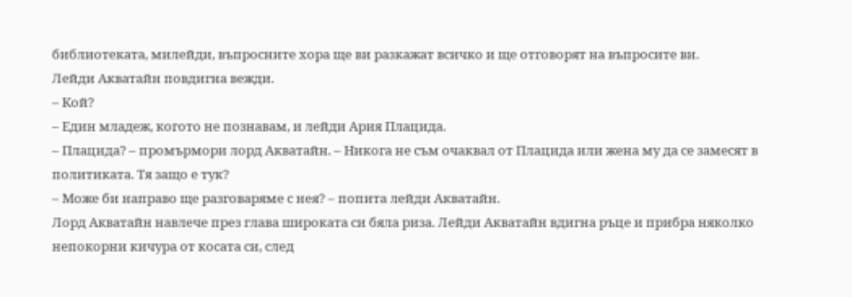библиотеката, милейди, въпросните хора ще ви разкажат всичко и ще отговорят на въпросите ви.
Лейди Акватайн повдигна вежди.
– Кой?
– Един младеж, когото не познавам, и лейди Ария Плацида.
– Плацида? – промърмори лорд Акватайн. – Никога не съм очаквал от Плацида или жена му да се замесят в политиката. Тя защо е тук?
– Може би направо ще разговаряме с нея? – попита лейди Акватайн.
Лорд Акватайн навлече през глава широката си бяла риза. Лейди Акватайн вдигна ръце и прибра няколко непокорни кичура от косата си, след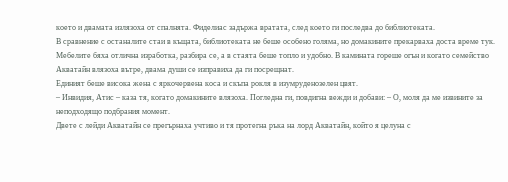което и двамата излязоха от спалнята. Фиделиас задържа вратата, след което ги последва до библиотеката.
В сравнение с останалите стаи в къщата, библиотеката не беше особено голяма, но домакините прекарваха доста време тук. Мебелите бяха отлична изработка, разбира се, а в стаята беше топло и удобно. В камината гореше огън и когато семейство Акватайн влязоха вътре, двама души се изправиха да ги посрещнат.
Единият беше висока жена с яркочервена коса и скъпа рокля в изумруденозелен цвят.
– Инвидия, Атис – каза тя, когато домакините влязоха. Погледна ги, повдигна вежди и добави: – О, моля да ме извините за неподходящо подбрания момент.
Двете с лейди Акватайн се прегърнаха учтиво и тя протегна ръка на лорд Акватайн, който я целуна с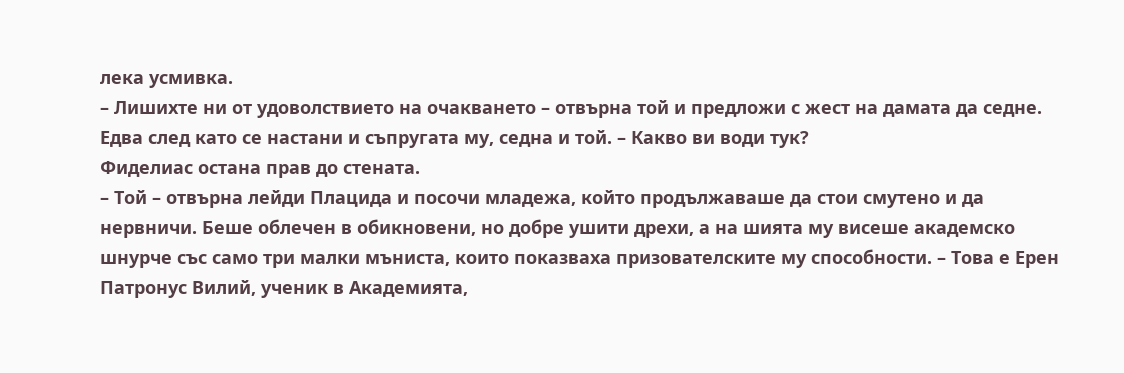лека усмивка.
– Лишихте ни от удоволствието на очакването – отвърна той и предложи с жест на дамата да седне. Едва след като се настани и съпругата му, седна и той. – Какво ви води тук?
Фиделиас остана прав до стената.
– Той – отвърна лейди Плацида и посочи младежа, който продължаваше да стои смутено и да нервничи. Беше облечен в обикновени, но добре ушити дрехи, а на шията му висеше академско шнурче със само три малки мъниста, които показваха призователските му способности. – Това е Ерен Патронус Вилий, ученик в Академията,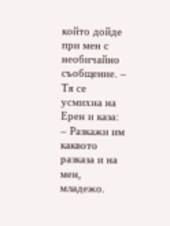който дойде при мен с необичайно съобщение. – Тя се усмихна на Ерен и каза: – Разкажи им каквото разказа и на мен, младежо.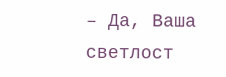– Да, Ваша светлост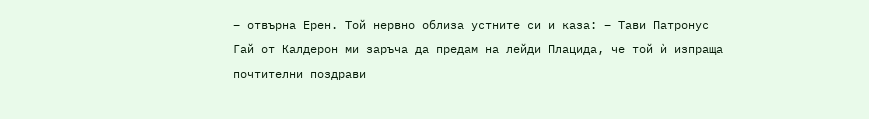– отвърна Ерен. Той нервно облиза устните си и каза: – Тави Патронус Гай от Калдерон ми заръча да предам на лейди Плацида, че той ѝ изпраща почтителни поздрави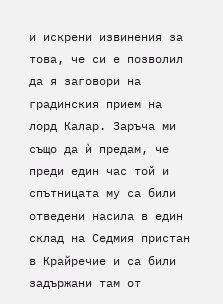и искрени извинения за това, че си е позволил да я заговори на градинския прием на лорд Калар. Заръча ми също да ѝ предам, че преди един час той и спътницата му са били отведени насила в един склад на Седмия пристан в Крайречие и са били задържани там от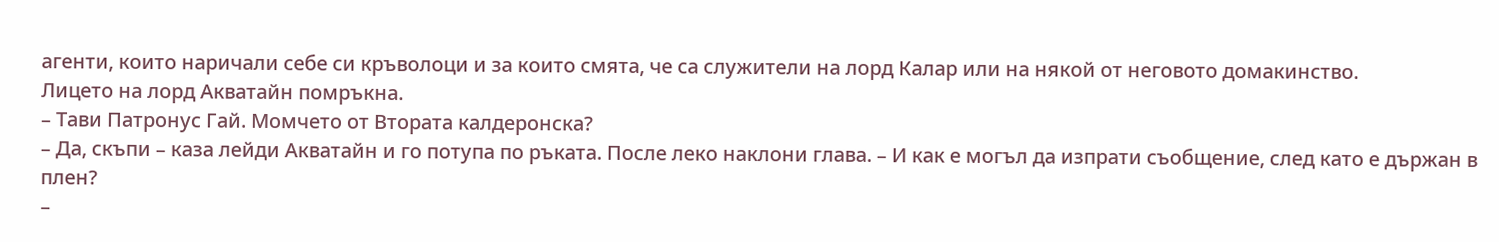агенти, които наричали себе си кръволоци и за които смята, че са служители на лорд Калар или на някой от неговото домакинство.
Лицето на лорд Акватайн помръкна.
– Тави Патронус Гай. Момчето от Втората калдеронска?
– Да, скъпи – каза лейди Акватайн и го потупа по ръката. После леко наклони глава. – И как е могъл да изпрати съобщение, след като е държан в плен?
–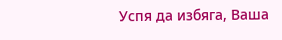Успя да избяга, Ваша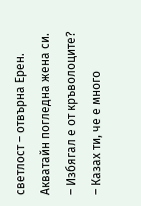светлост – отвърна Ерен.
Акватайн погледна жена си.
– Избягал е от кръволоците?
– Казах ти, че е много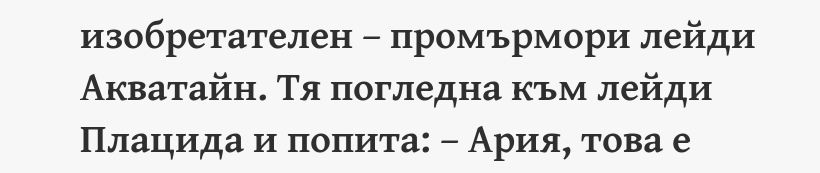изобретателен – промърмори лейди Акватайн. Тя погледна към лейди Плацида и попита: – Ария, това е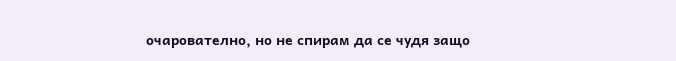очарователно, но не спирам да се чудя защо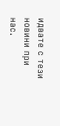идвате с тези новини при нас.